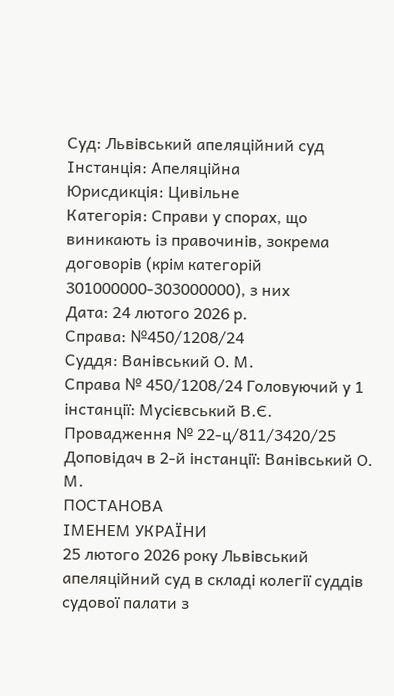Суд: Львівський апеляційний суд
Інстанція: Апеляційна
Юрисдикція: Цивільне
Категорія: Справи у спорах, що виникають із правочинів, зокрема договорів (крім категорій 301000000-303000000), з них
Дата: 24 лютого 2026 р.
Справа: №450/1208/24
Суддя: Ванівський О. М.
Справа № 450/1208/24 Головуючий у 1 інстанції: Мусієвський В.Є.
Провадження № 22-ц/811/3420/25 Доповідач в 2-й інстанції: Ванівський О. М.
ПОСТАНОВА
ІМЕНЕМ УКРАЇНИ
25 лютого 2026 року Львівський апеляційний суд в складі колегії суддів судової палати з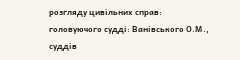розгляду цивільних справ:
головуючого судді: Ванівського О.М.,
суддів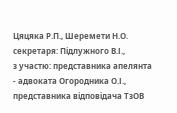Цяцяка Р.П., Шеремети Н.О.
секретаря: Підлужного В.І.,
з участю: представника апелянта - адвоката Огородника О.І.,
представника відповідача ТзОВ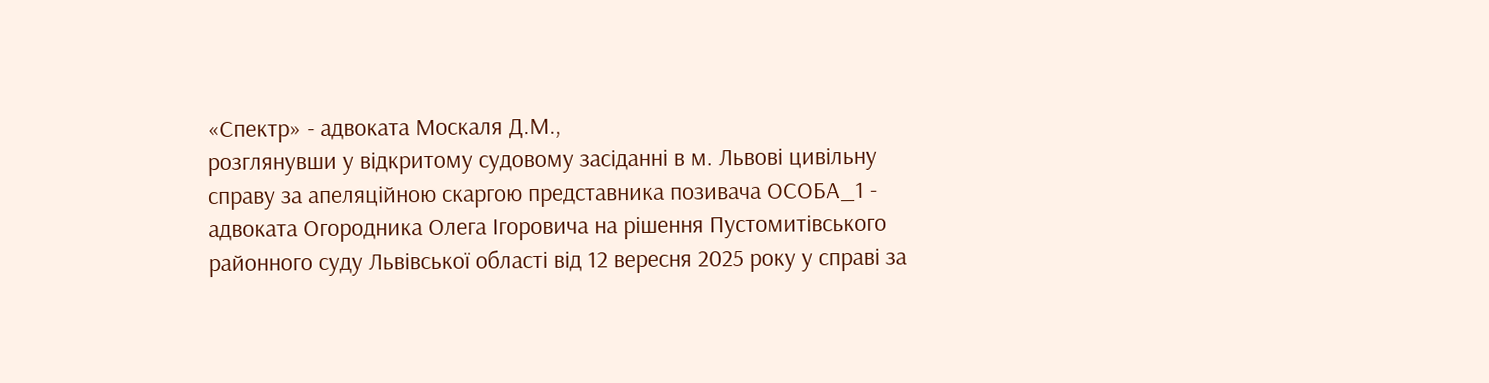«Спектр» - адвоката Москаля Д.М.,
розглянувши у відкритому судовому засіданні в м. Львові цивільну справу за апеляційною скаргою представника позивача ОСОБА_1 - адвоката Огородника Олега Ігоровича на рішення Пустомитівського районного суду Львівської області від 12 вересня 2025 року у справі за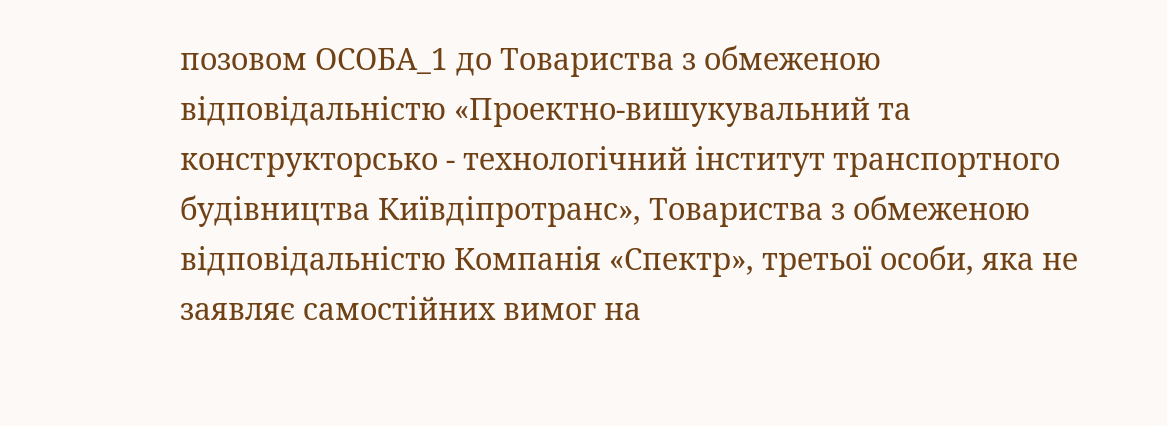позовом ОСОБА_1 до Товариства з обмеженою відповідальністю «Проектно-вишукувальний та конструкторсько - технологічний інститут транспортного будівництва Київдіпротранс», Товариства з обмеженою відповідальністю Компанія «Спектр», третьої особи, яка не заявляє самостійних вимог на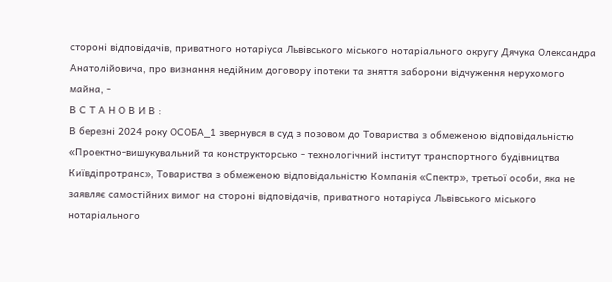стороні відповідачів, приватного нотаріуса Львівського міського нотаріального округу Дячука Олександра Анатолійовича, про визнання недійним договору іпотеки та зняття заборони відчуження нерухомого майна, -
В С Т А Н О В И В :
В березні 2024 року ОСОБА_1 звернувся в суд з позовом до Товариства з обмеженою відповідальністю «Проектно-вишукувальний та конструкторсько - технологічний інститут транспортного будівництва Київдіпротранс», Товариства з обмеженою відповідальністю Компанія «Спектр», третьої особи, яка не заявляє самостійних вимог на стороні відповідачів, приватного нотаріуса Львівського міського нотаріального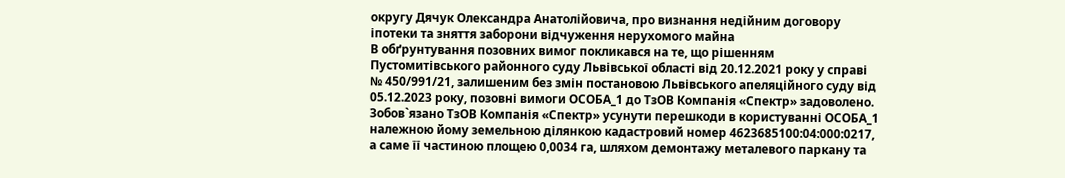округу Дячук Олександра Анатолійовича, про визнання недійним договору іпотеки та зняття заборони відчуження нерухомого майна
В обґрунтування позовних вимог покликався на те, що рішенням Пустомитівського районного суду Львівської області від 20.12.2021 року у справі № 450/991/21, залишеним без змін постановою Львівського апеляційного суду від 05.12.2023 року, позовні вимоги ОСОБА_1 до ТзОВ Компанія «Спектр» задоволено. Зобов`язано ТзОВ Компанія «Спектр» усунути перешкоди в користуванні ОСОБА_1 належною йому земельною ділянкою кадастровий номер 4623685100:04:000:0217, а саме її частиною площею 0,0034 га, шляхом демонтажу металевого паркану та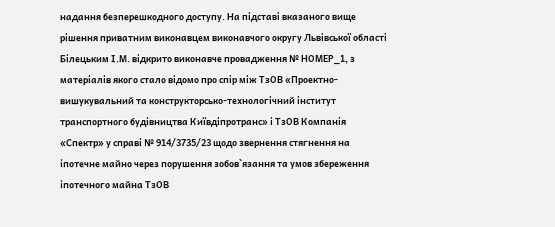надання безперешкодного доступу. На підставі вказаного вище рішення приватним виконавцем виконавчого округу Львівської області Білецьким І.М. відкрито виконавче провадження № НОМЕР_1, з матеріалів якого стало відомо про спір між ТзОВ «Проектно-вишукувальний та конструкторсько-технологічний інститут транспортного будівництва Київдіпротранс» і ТзОВ Компанія «Спектр» у справі № 914/3735/23 щодо звернення стягнення на іпотечне майно через порушення зобов`язання та умов збереження іпотечного майна ТзОВ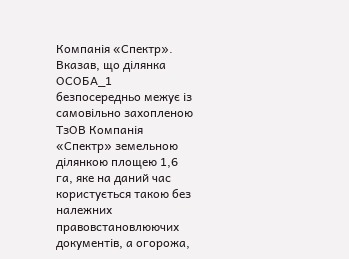Компанія «Спектр». Вказав, що ділянка ОСОБА_1 безпосередньо межує із самовільно захопленою ТзОВ Компанія «Спектр» земельною ділянкою площею 1,6 га, яке на даний час користується такою без належних правовстановлюючих документів, а огорожа,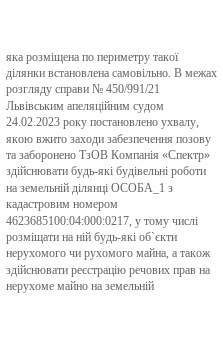яка розміщена по периметру такої ділянки встановлена самовільно. В межах розгляду справи № 450/991/21 Львівським апеляційним судом 24.02.2023 року постановлено ухвалу, якою вжито заходи забезпечення позову та заборонено ТзОВ Компанія «Спектр» здійснювати будь-які будівельні роботи на земельній ділянці ОСОБА_1 з кадастровим номером 4623685100:04:000:0217, у тому числі розміщати на ній будь-які об`єкти нерухомого чи рухомого майна, а також здійснювати реєстрацію речових прав на нерухоме майно на земельній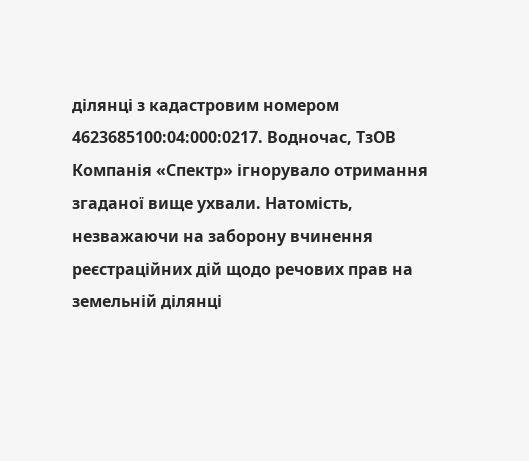ділянці з кадастровим номером 4623685100:04:000:0217. Водночас, ТзОВ Компанія «Спектр» ігнорувало отримання згаданої вище ухвали. Натомість, незважаючи на заборону вчинення реєстраційних дій щодо речових прав на земельній ділянці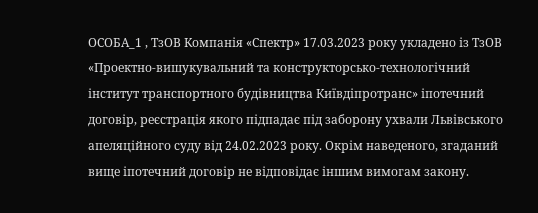ОСОБА_1 , ТзОВ Компанія «Спектр» 17.03.2023 року укладено із ТзОВ «Проектно-вишукувальний та конструкторсько-технологічний інститут транспортного будівництва Київдіпротранс» іпотечний договір, реєстрація якого підпадає під заборону ухвали Львівського апеляційного суду від 24.02.2023 року. Окрім наведеного, згаданий вище іпотечний договір не відповідає іншим вимогам закону.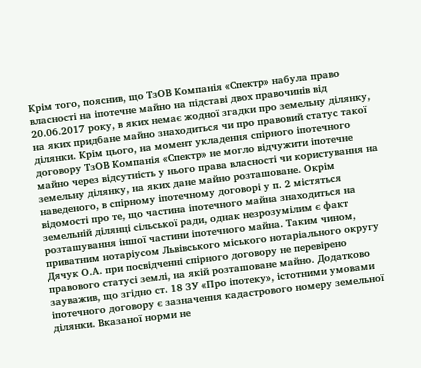Крім того, пояснив, що ТзОВ Компанія «Спектр» набула право власності на іпотечне майно на підставі двох правочинів від 20.06.2017 року, в яких немає жодної згадки про земельну ділянку, на яких придбане майно знаходиться чи про правовий статус такої ділянки. Крім цього, на момент укладення спірного іпотечного договору ТзОВ Компанія «Спектр» не могло відчужити іпотечне майно через відсутність у нього права власності чи користування на земельну ділянку, на яких дане майно розташоване. Окрім наведеного, в спірному іпотечному договорі у п. 2 містяться відомості про те, що частина іпотечного майна знаходиться на земельній ділянці сільської ради, однак незрозумілим є факт розташування іншої частини іпотечного майна. Таким чином, приватним нотаріусом Львівського міського нотаріального округу Дячук О.А. при посвідченні спірного договору не перевірено правового статусі землі, на якій розташоване майно. Додатково зауважив, що згідно ст. 18 ЗУ «Про іпотеку», істотними умовами іпотечного договору є зазначення кадастрового номеру земельної ділянки. Вказаної норми не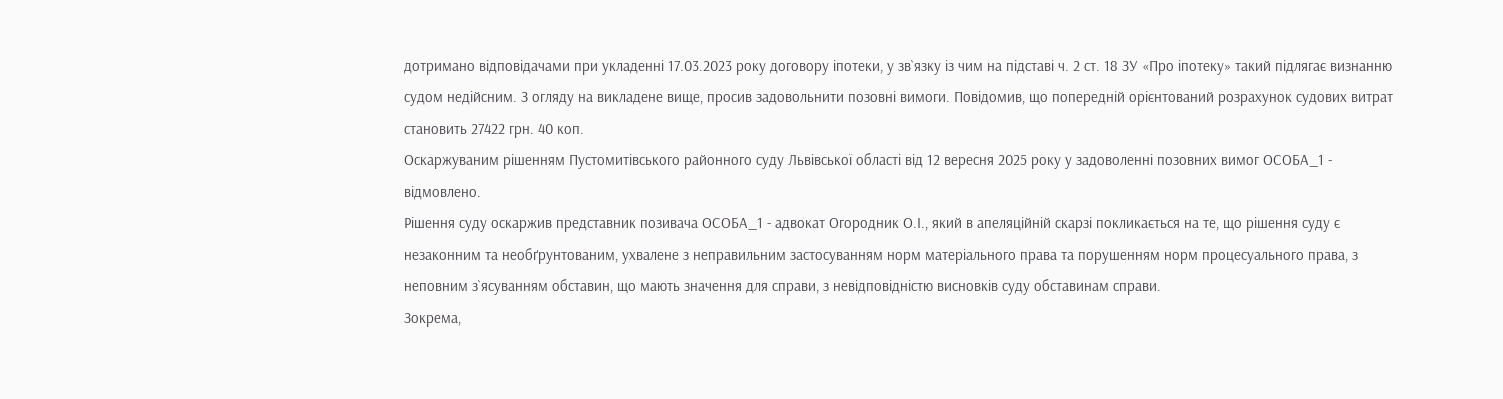дотримано відповідачами при укладенні 17.03.2023 року договору іпотеки, у зв`язку із чим на підставі ч. 2 ст. 18 ЗУ «Про іпотеку» такий підлягає визнанню судом недійсним. З огляду на викладене вище, просив задовольнити позовні вимоги. Повідомив, що попередній орієнтований розрахунок судових витрат становить 27422 грн. 40 коп.
Оскаржуваним рішенням Пустомитівського районного суду Львівської області від 12 вересня 2025 року у задоволенні позовних вимог ОСОБА_1 - відмовлено.
Рішення суду оскаржив представник позивача ОСОБА_1 - адвокат Огородник О.І., який в апеляційній скарзі покликається на те, що рішення суду є незаконним та необґрунтованим, ухвалене з неправильним застосуванням норм матеріального права та порушенням норм процесуального права, з неповним з`ясуванням обставин, що мають значення для справи, з невідповідністю висновків суду обставинам справи.
Зокрема,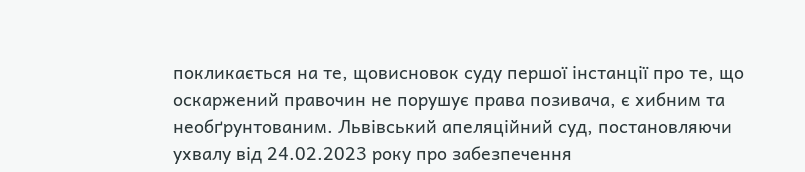покликається на те, щовисновок суду першої інстанції про те, що оскаржений правочин не порушує права позивача, є хибним та необґрунтованим. Львівський апеляційний суд, постановляючи ухвалу від 24.02.2023 року про забезпечення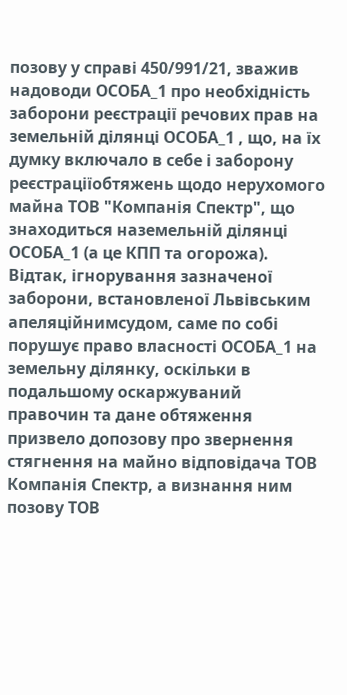позову у справі 450/991/21, зважив надоводи ОСОБА_1 про необхідність заборони реєстрації речових прав на земельній ділянці ОСОБА_1 , що, на їх думку включало в себе і заборону реєстраціїобтяжень щодо нерухомого майна ТОВ "Компанія Спектр", що знаходиться наземельній ділянці ОСОБА_1 (а це КПП та огорожа). Відтак, ігнорування зазначеної заборони, встановленої Львівським апеляційнимсудом, саме по собі порушує право власності ОСОБА_1 на земельну ділянку, оскільки в подальшому оскаржуваний правочин та дане обтяження призвело допозову про звернення стягнення на майно відповідача ТОВ Компанія Спектр, а визнання ним позову ТОВ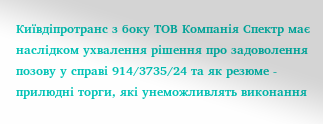Київдіпротранс з боку ТОВ Компанія Спектр має наслідком ухвалення рішення про задоволення позову у справі 914/3735/24 та як резюме - прилюдні торги, які унеможливлять виконання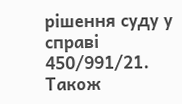рішення суду у справі 450/991/21.
Також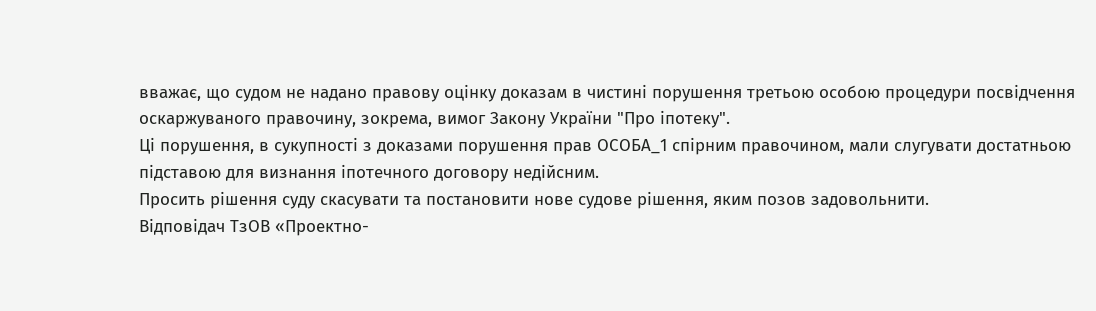вважає, що судом не надано правову оцінку доказам в чистині порушення третьою особою процедури посвідчення оскаржуваного правочину, зокрема, вимог Закону України "Про іпотеку".
Ці порушення, в сукупності з доказами порушення прав ОСОБА_1 спірним правочином, мали слугувати достатньою підставою для визнання іпотечного договору недійсним.
Просить рішення суду скасувати та постановити нове судове рішення, яким позов задовольнити.
Відповідач ТзОВ «Проектно-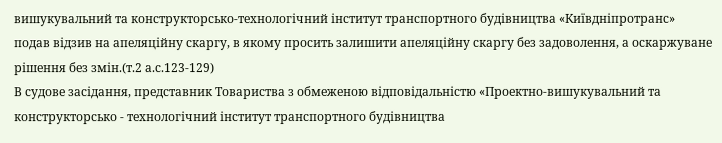вишукувальний та конструкторсько-технологічний інститут транспортного будівництва «Київдніпротранс» подав відзив на апеляційну скаргу, в якому просить залишити апеляційну скаргу без задоволення, а оскаржуване рішення без змін.(т.2 а.с.123-129)
В судове засідання, представник Товариства з обмеженою відповідальністю «Проектно-вишукувальний та конструкторсько - технологічний інститут транспортного будівництва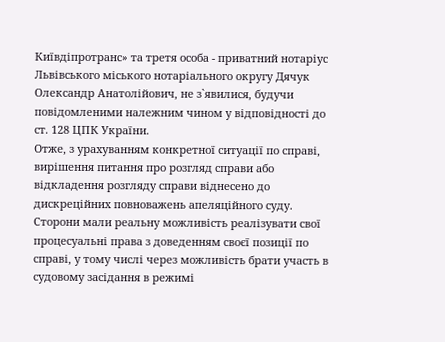Київдіпротранс» та третя особа - приватний нотаріус Львівського міського нотаріального округу Дячук Олександр Анатолійович, не з`явилися, будучи повідомленими належним чином у відповідності до ст. 128 ЦПК України.
Отже, з урахуванням конкретної ситуації по справі, вирішення питання про розгляд справи або відкладення розгляду справи віднесено до дискреційних повноважень апеляційного суду.
Сторони мали реальну можливість реалізувати свої процесуальні права з доведенням своєї позиції по справі, у тому числі через можливість брати участь в судовому засідання в режимі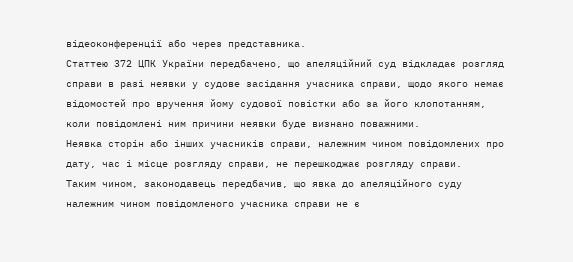відеоконференції або через представника.
Статтею 372 ЦПК України передбачено, що апеляційний суд відкладає розгляд справи в разі неявки у судове засідання учасника справи, щодо якого немає відомостей про вручення йому судової повістки або за його клопотанням, коли повідомлені ним причини неявки буде визнано поважними.
Неявка сторін або інших учасників справи, належним чином повідомлених про дату, час і місце розгляду справи, не перешкоджає розгляду справи.
Таким чином, законодавець передбачив, що явка до апеляційного суду належним чином повідомленого учасника справи не є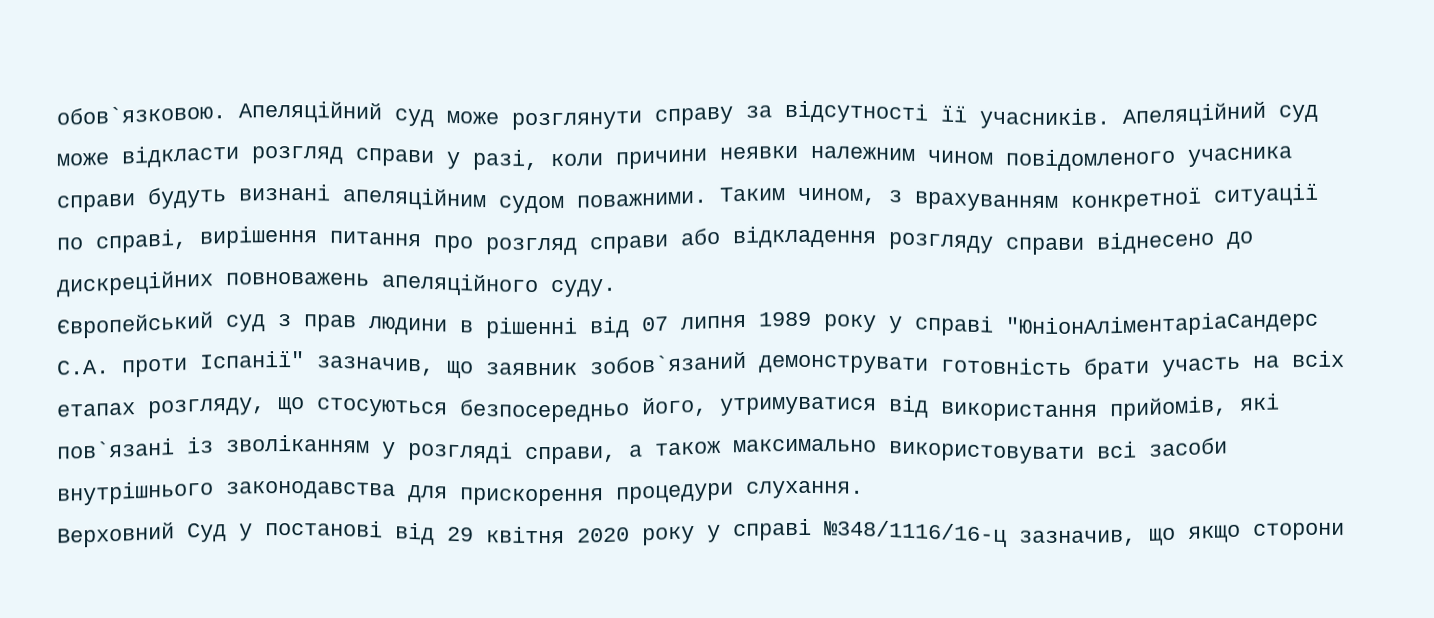обов`язковою. Апеляційний суд може розглянути справу за відсутності її учасників. Апеляційний суд може відкласти розгляд справи у разі, коли причини неявки належним чином повідомленого учасника справи будуть визнані апеляційним судом поважними. Таким чином, з врахуванням конкретної ситуації по справі, вирішення питання про розгляд справи або відкладення розгляду справи віднесено до дискреційних повноважень апеляційного суду.
Європейський суд з прав людини в рішенні від 07 липня 1989 року у справі "ЮніонАліментаріаСандерс С.А. проти Іспанії" зазначив, що заявник зобов`язаний демонструвати готовність брати участь на всіх етапах розгляду, що стосуються безпосередньо його, утримуватися від використання прийомів, які пов`язані із зволіканням у розгляді справи, а також максимально використовувати всі засоби внутрішнього законодавства для прискорення процедури слухання.
Верховний Суд у постанові від 29 квітня 2020 року у справі №348/1116/16-ц зазначив, що якщо сторони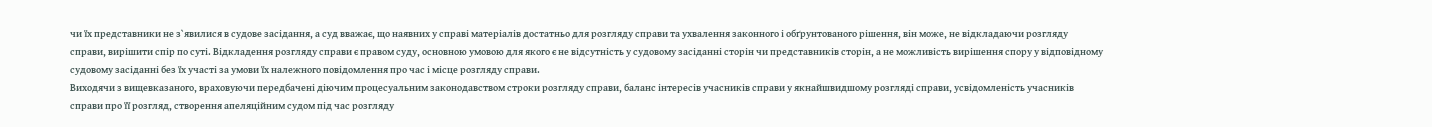чи їх представники не з`явилися в судове засідання, а суд вважає, що наявних у справі матеріалів достатньо для розгляду справи та ухвалення законного і обґрунтованого рішення, він може, не відкладаючи розгляду справи, вирішити спір по суті. Відкладення розгляду справи є правом суду, основною умовою для якого є не відсутність у судовому засіданні сторін чи представників сторін, а не можливість вирішення спору у відповідному судовому засіданні без їх участі за умови їх належного повідомлення про час і місце розгляду справи.
Виходячи з вищевказаного, враховуючи передбачені діючим процесуальним законодавством строки розгляду справи, баланс інтересів учасників справи у якнайшвидшому розгляді справи, усвідомленість учасників справи про її розгляд, створення апеляційним судом під час розгляду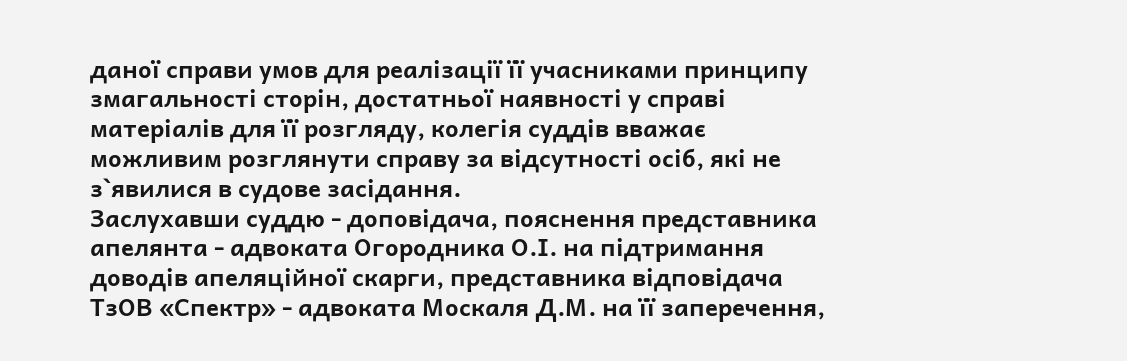даної справи умов для реалізації її учасниками принципу змагальності сторін, достатньої наявності у справі матеріалів для її розгляду, колегія суддів вважає можливим розглянути справу за відсутності осіб, які не з`явилися в судове засідання.
Заслухавши суддю - доповідача, пояснення представника апелянта - адвоката Огородника О.І. на підтримання доводів апеляційної скарги, представника відповідача ТзОВ «Спектр» - адвоката Москаля Д.М. на її заперечення,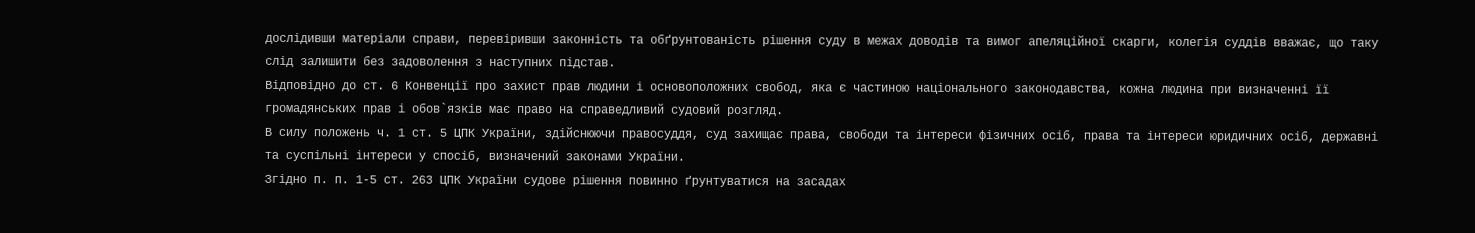дослідивши матеріали справи, перевіривши законність та обґрунтованість рішення суду в межах доводів та вимог апеляційної скарги, колегія суддів вважає, що таку слід залишити без задоволення з наступних підстав.
Відповідно до ст. 6 Конвенції про захист прав людини і основоположних свобод, яка є частиною національного законодавства, кожна людина при визначенні її громадянських прав і обов`язків має право на справедливий судовий розгляд.
В силу положень ч. 1 ст. 5 ЦПК України, здійснюючи правосуддя, суд захищає права, свободи та інтереси фізичних осіб, права та інтереси юридичних осіб, державні та суспільні інтереси у спосіб, визначений законами України.
Згідно п. п. 1-5 ст. 263 ЦПК України судове рішення повинно ґрунтуватися на засадах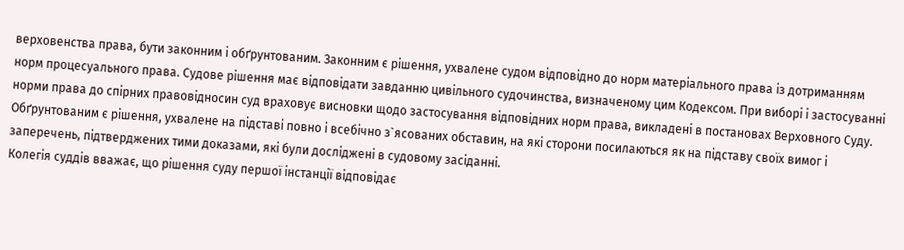верховенства права, бути законним і обґрунтованим. Законним є рішення, ухвалене судом відповідно до норм матеріального права із дотриманням норм процесуального права. Судове рішення має відповідати завданню цивільного судочинства, визначеному цим Кодексом. При виборі і застосуванні норми права до спірних правовідносин суд враховує висновки щодо застосування відповідних норм права, викладені в постановах Верховного Суду. Обґрунтованим є рішення, ухвалене на підставі повно і всебічно з`ясованих обставин, на які сторони посилаються як на підставу своїх вимог і заперечень, підтверджених тими доказами, які були досліджені в судовому засіданні.
Колегія суддів вважає, що рішення суду першої інстанції відповідає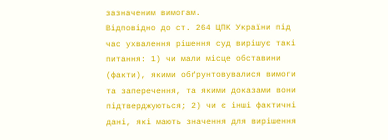зазначеним вимогам.
Відповідно до ст. 264 ЦПК України під час ухвалення рішення суд вирішує такі питання: 1) чи мали місце обставини (факти), якими обґрунтовувалися вимоги та заперечення, та якими доказами вони підтверджуються; 2) чи є інші фактичні дані, які мають значення для вирішення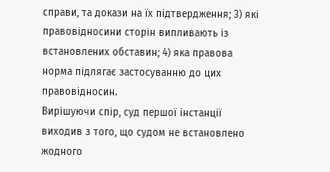справи, та докази на їх підтвердження; 3) які правовідносини сторін випливають із встановлених обставин; 4) яка правова норма підлягає застосуванню до цих правовідносин.
Вирішуючи спір, суд першої інстанції виходив з того, що судом не встановлено жодного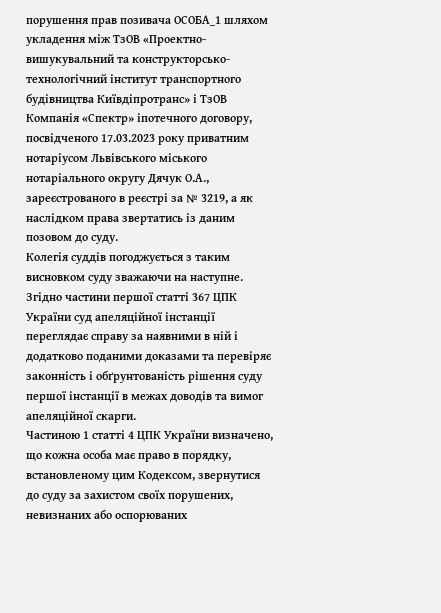порушення прав позивача ОСОБА_1 шляхом укладення між ТзОВ «Проектно-вишукувальний та конструкторсько-технологічний інститут транспортного будівництва Київдіпротранс» і ТзОВ Компанія «Спектр» іпотечного договору, посвідченого 17.03.2023 року приватним нотаріусом Львівського міського нотаріального округу Дячук О.А., зареєстрованого в реєстрі за № 3219, а як наслідком права звертатись із даним позовом до суду.
Колегія суддів погоджується з таким висновком суду зважаючи на наступне.
Згідно частини першої статті 367 ЦПК України суд апеляційної інстанції переглядає справу за наявними в ній і додатково поданими доказами та перевіряє законність і обґрунтованість рішення суду першої інстанції в межах доводів та вимог апеляційної скарги.
Частиною 1 статті 4 ЦПК України визначено, що кожна особа має право в порядку, встановленому цим Кодексом, звернутися до суду за захистом своїх порушених, невизнаних або оспорюваних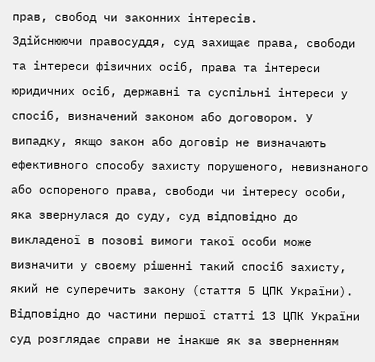прав, свобод чи законних інтересів.
Здійснюючи правосуддя, суд захищає права, свободи та інтереси фізичних осіб, права та інтереси юридичних осіб, державні та суспільні інтереси у спосіб, визначений законом або договором. У випадку, якщо закон або договір не визначають ефективного способу захисту порушеного, невизнаного або оспореного права, свободи чи інтересу особи, яка звернулася до суду, суд відповідно до викладеної в позові вимоги такої особи може визначити у своєму рішенні такий спосіб захисту, який не суперечить закону (стаття 5 ЦПК України).
Відповідно до частини першої статті 13 ЦПК України суд розглядає справи не інакше як за зверненням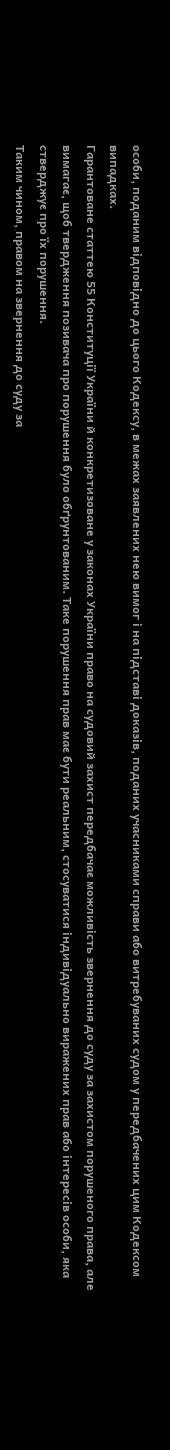особи, поданим відповідно до цього Кодексу, в межах заявлених нею вимог і на підставі доказів, поданих учасниками справи або витребуваних судом у передбачених цим Кодексом випадках.
Гарантоване статтею 55 Конституції України й конкретизоване у законах України право на судовий захист передбачає можливість звернення до суду за захистом порушеного права, але вимагає, щоб твердження позивача про порушення було обґрунтованим. Таке порушення прав має бути реальним, стосуватися індивідуально виражених прав або інтересів особи, яка стверджує про їх порушення.
Таким чином, правом на звернення до суду за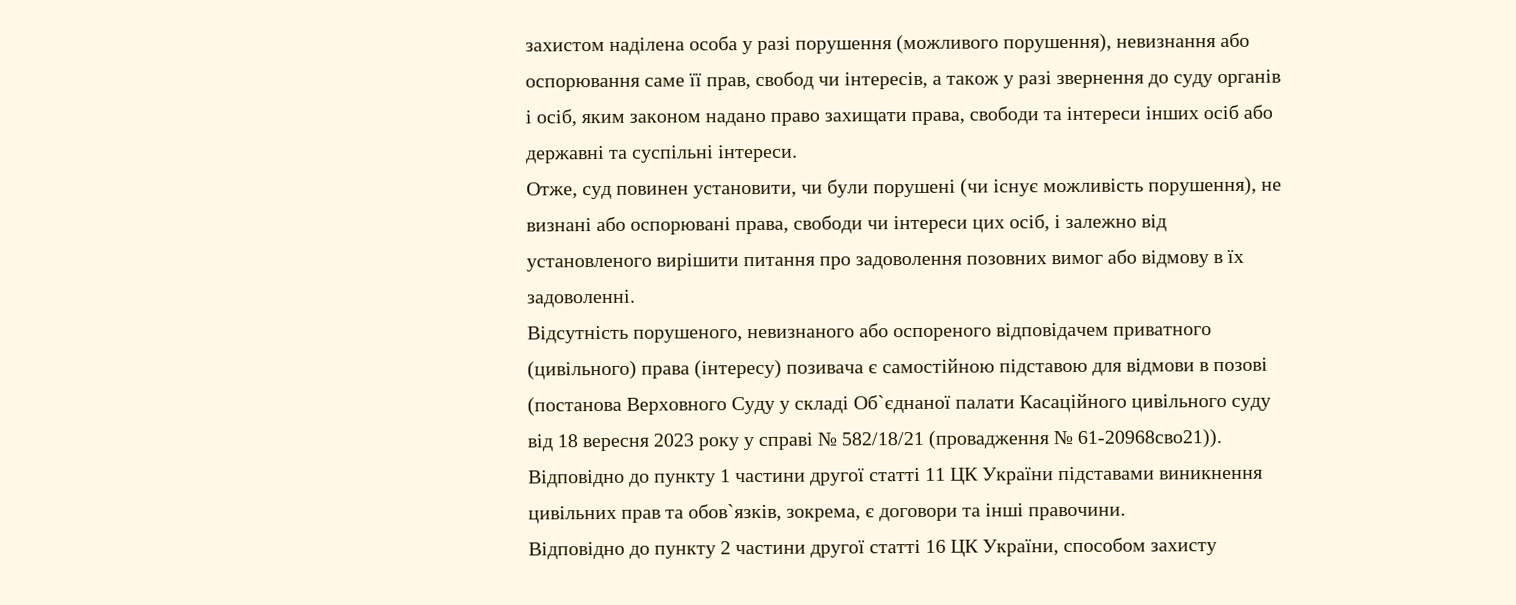захистом наділена особа у разі порушення (можливого порушення), невизнання або оспорювання саме її прав, свобод чи інтересів, а також у разі звернення до суду органів і осіб, яким законом надано право захищати права, свободи та інтереси інших осіб або державні та суспільні інтереси.
Отже, суд повинен установити, чи були порушені (чи існує можливість порушення), не визнані або оспорювані права, свободи чи інтереси цих осіб, і залежно від установленого вирішити питання про задоволення позовних вимог або відмову в їх задоволенні.
Відсутність порушеного, невизнаного або оспореного відповідачем приватного (цивільного) права (інтересу) позивача є самостійною підставою для відмови в позові (постанова Верховного Суду у складі Об`єднаної палати Касаційного цивільного суду від 18 вересня 2023 року у справі № 582/18/21 (провадження № 61-20968сво21)).
Відповідно до пункту 1 частини другої статті 11 ЦК України підставами виникнення цивільних прав та обов`язків, зокрема, є договори та інші правочини.
Відповідно до пункту 2 частини другої статті 16 ЦК України, способом захисту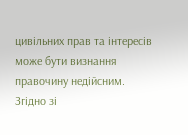цивільних прав та інтересів може бути визнання правочину недійсним.
Згідно зі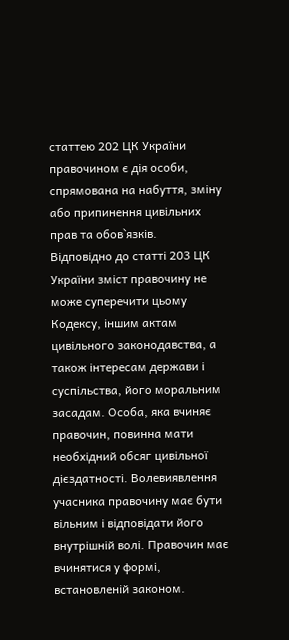статтею 202 ЦК України правочином є дія особи, спрямована на набуття, зміну або припинення цивільних прав та обов`язків.
Відповідно до статті 203 ЦК України зміст правочину не може суперечити цьому Кодексу, іншим актам цивільного законодавства, а також інтересам держави і суспільства, його моральним засадам. Особа, яка вчиняє правочин, повинна мати необхідний обсяг цивільної дієздатності. Волевиявлення учасника правочину має бути вільним і відповідати його внутрішній волі. Правочин має вчинятися у формі, встановленій законом.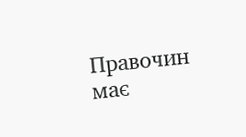Правочин має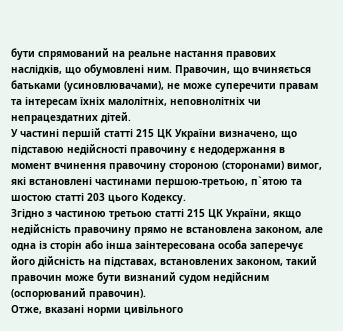бути спрямований на реальне настання правових наслідків, що обумовлені ним. Правочин, що вчиняється батьками (усиновлювачами), не може суперечити правам та інтересам їхніх малолітніх, неповнолітніх чи непрацездатних дітей.
У частині першій статті 215 ЦК України визначено, що підставою недійсності правочину є недодержання в момент вчинення правочину стороною (сторонами) вимог, які встановлені частинами першою-третьою, п`ятою та шостою статті 203 цього Кодексу.
Згідно з частиною третьою статті 215 ЦК України, якщо недійсність правочину прямо не встановлена законом, але одна із сторін або інша заінтересована особа заперечує його дійсність на підставах, встановлених законом, такий правочин може бути визнаний судом недійсним (оспорюваний правочин).
Отже, вказані норми цивільного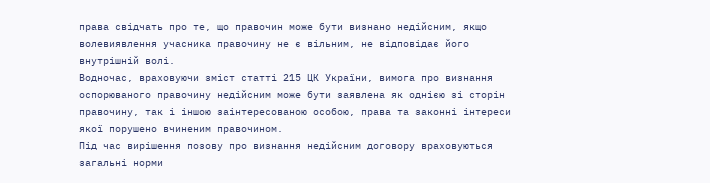права свідчать про те, що правочин може бути визнано недійсним, якщо волевиявлення учасника правочину не є вільним, не відповідає його внутрішній волі.
Водночас, враховуючи зміст статті 215 ЦК України, вимога про визнання оспорюваного правочину недійсним може бути заявлена як однією зі сторін правочину, так і іншою заінтересованою особою, права та законні інтереси якої порушено вчиненим правочином.
Під час вирішення позову про визнання недійсним договору враховуються загальні норми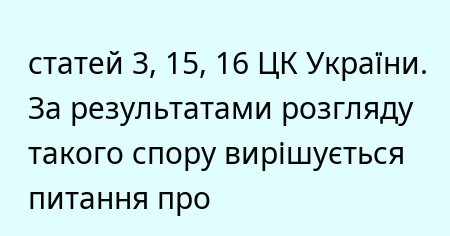статей 3, 15, 16 ЦК України. За результатами розгляду такого спору вирішується питання про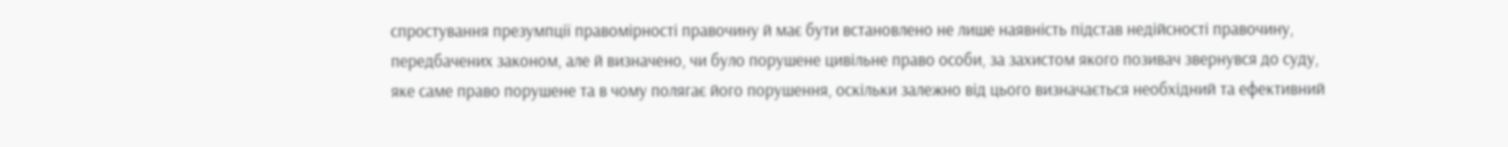спростування презумпції правомірності правочину й має бути встановлено не лише наявність підстав недійсності правочину, передбачених законом, але й визначено, чи було порушене цивільне право особи, за захистом якого позивач звернувся до суду, яке саме право порушене та в чому полягає його порушення, оскільки залежно від цього визначається необхідний та ефективний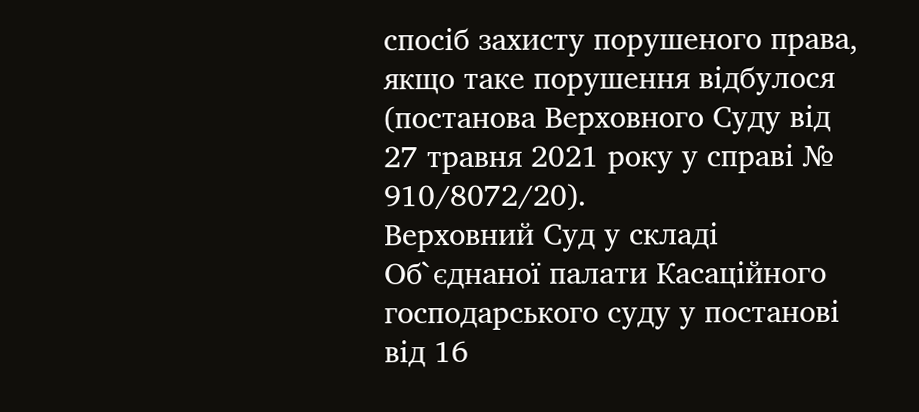спосіб захисту порушеного права, якщо таке порушення відбулося (постанова Верховного Суду від 27 травня 2021 року у справі № 910/8072/20).
Верховний Суд у складі Об`єднаної палати Касаційного господарського суду у постанові від 16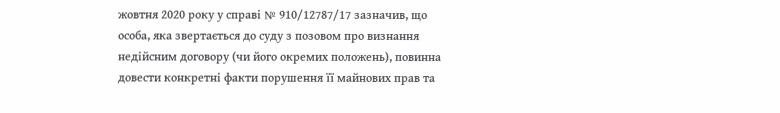жовтня 2020 року у справі № 910/12787/17 зазначив, що особа, яка звертається до суду з позовом про визнання недійсним договору (чи його окремих положень), повинна довести конкретні факти порушення її майнових прав та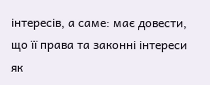інтересів, а саме: має довести, що її права та законні інтереси як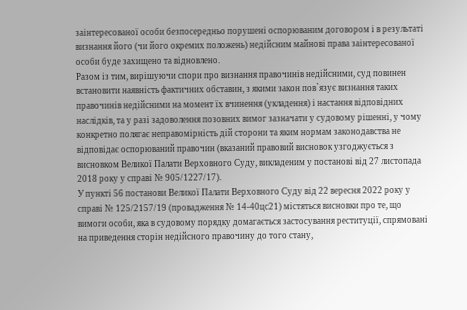заінтересованої особи безпосередньо порушені оспорюваним договором і в результаті визнання його (чи його окремих положень) недійсним майнові права заінтересованої особи буде захищено та відновлено.
Разом із тим, вирішуючи спори про визнання правочинів недійсними, суд повинен встановити наявність фактичних обставин, з якими закон пов`язує визнання таких правочинів недійсними на момент їх вчинення (укладення) і настання відповідних наслідків, та у разі задоволення позовних вимог зазначати у судовому рішенні, у чому конкретно полягає неправомірність дій сторони та яким нормам законодавства не відповідає оспорюваний правочин (вказаний правовий висновок узгоджується з висновком Великої Палати Верховного Суду, викладеним у постанові від 27 листопада 2018 року у справі № 905/1227/17).
У пункті 56 постанови Великої Палати Верховного Суду від 22 вересня 2022 року у справі № 125/2157/19 (провадження № 14-40цс21) містяться висновки про те, що вимоги особи, яка в судовому порядку домагається застосування реституції, спрямовані на приведення сторін недійсного правочину до того стану,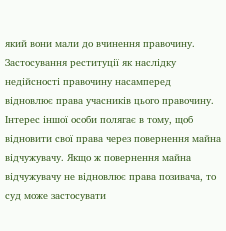який вони мали до вчинення правочину. Застосування реституції як наслідку недійсності правочину насамперед відновлює права учасників цього правочину. Інтерес іншої особи полягає в тому, щоб відновити свої права через повернення майна відчужувачу. Якщо ж повернення майна відчужувачу не відновлює права позивача, то суд може застосувати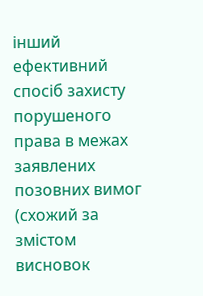інший ефективний спосіб захисту порушеного права в межах заявлених позовних вимог (схожий за змістом висновок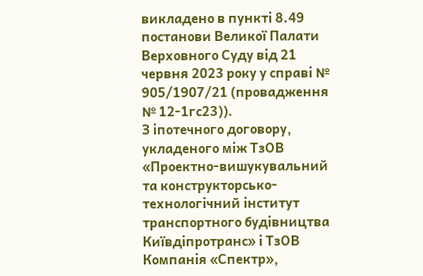викладено в пункті 8.49 постанови Великої Палати Верховного Суду від 21 червня 2023 року у справі № 905/1907/21 (провадження № 12-1гс23)).
З іпотечного договору, укладеного між ТзОВ «Проектно-вишукувальний та конструкторсько-технологічний інститут транспортного будівництва Київдіпротранс» і ТзОВ Компанія «Спектр»,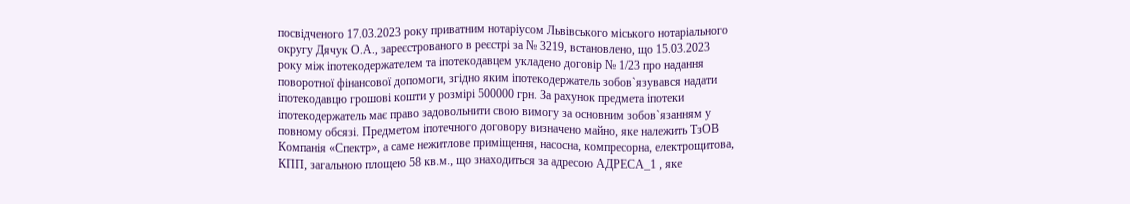посвідченого 17.03.2023 року приватним нотаріусом Львівського міського нотаріального округу Дячук О.А., зареєстрованого в реєстрі за № 3219, встановлено, що 15.03.2023 року між іпотекодержателем та іпотекодавцем укладено договір № 1/23 про надання поворотної фінансової допомоги, згідно яким іпотекодержатель зобов`язувався надати іпотекодавцю грошові кошти у розмірі 500000 грн. За рахунок предмета іпотеки іпотекодержатель має право задовольнити свою вимогу за основним зобов`язанням у повному обсязі. Предметом іпотечного договору визначено майно, яке належить ТзОВ Компанія «Спектр», а саме нежитлове приміщення, насосна, компресорна, електрощитова, КПП, загальною площею 58 кв.м., що знаходиться за адресою АДРЕСА_1 , яке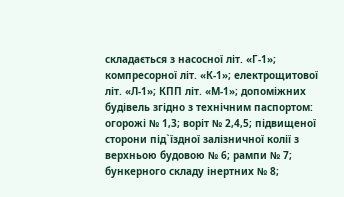складається з насосної літ. «Г-1»; компресорної літ. «К-1»; електрощитової літ. «Л-1»; КПП літ. «М-1»; допоміжних будівель згідно з технічним паспортом: огорожі № 1,3; воріт № 2,4,5; підвищеної сторони під`їздної залізничної колії з верхньою будовою № 6; рампи № 7; бункерного складу інертних № 8;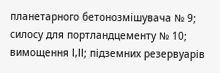планетарного бетонозмішувача № 9; силосу для портландцементу № 10; вимощення І,ІІ; підземних резервуарів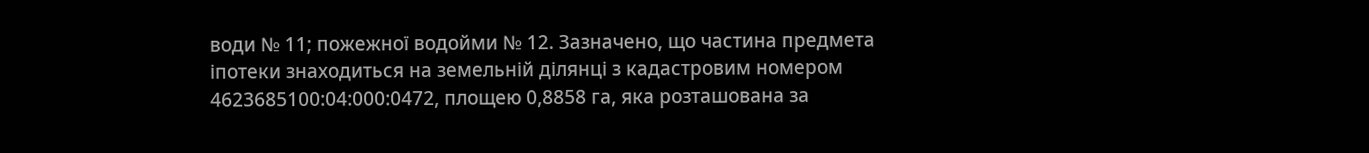води № 11; пожежної водойми № 12. Зазначено, що частина предмета іпотеки знаходиться на земельній ділянці з кадастровим номером 4623685100:04:000:0472, площею 0,8858 га, яка розташована за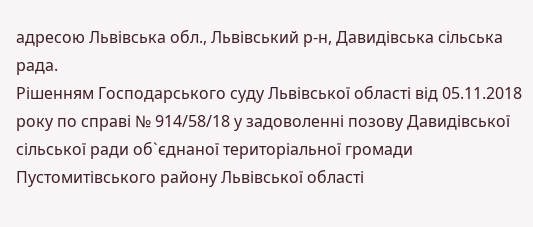адресою Львівська обл., Львівський р-н, Давидівська сільська рада.
Рішенням Господарського суду Львівської області від 05.11.2018 року по справі № 914/58/18 у задоволенні позову Давидівської сільської ради об`єднаної територіальної громади Пустомитівського району Львівської області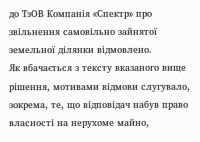до ТзОВ Компанія «Спектр» про звільнення самовільно зайнятої земельної ділянки відмовлено.
Як вбачається з тексту вказаного вище рішення, мотивами відмови слугувало, зокрема, те, що відповідач набув право власності на нерухоме майно,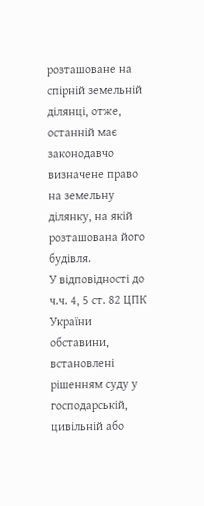розташоване на спірній земельній ділянці, отже, останній має законодавчо визначене право на земельну ділянку, на якій розташована його будівля.
У відповідності до ч.ч. 4, 5 ст. 82 ЦПК України обставини, встановлені рішенням суду у господарській, цивільній або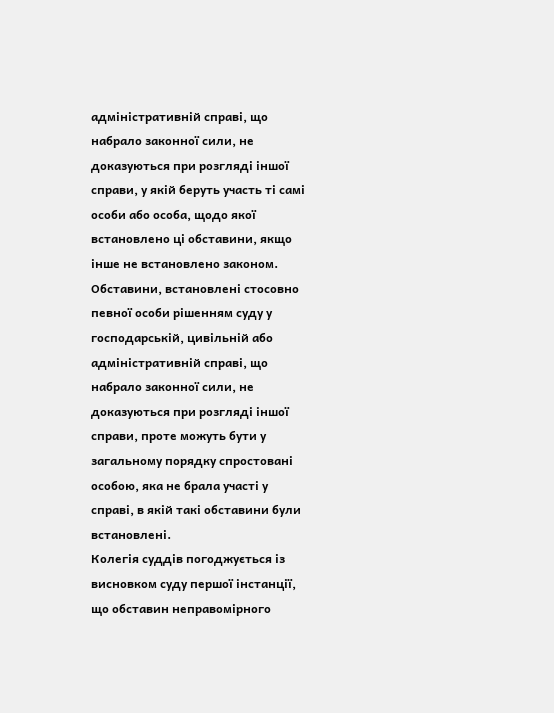адміністративній справі, що набрало законної сили, не доказуються при розгляді іншої справи, у якій беруть участь ті самі особи або особа, щодо якої встановлено ці обставини, якщо інше не встановлено законом. Обставини, встановлені стосовно певної особи рішенням суду у господарській, цивільній або адміністративній справі, що набрало законної сили, не доказуються при розгляді іншої справи, проте можуть бути у загальному порядку спростовані особою, яка не брала участі у справі, в якій такі обставини були встановлені.
Колегія суддів погоджується із висновком суду першої інстанції, що обставин неправомірного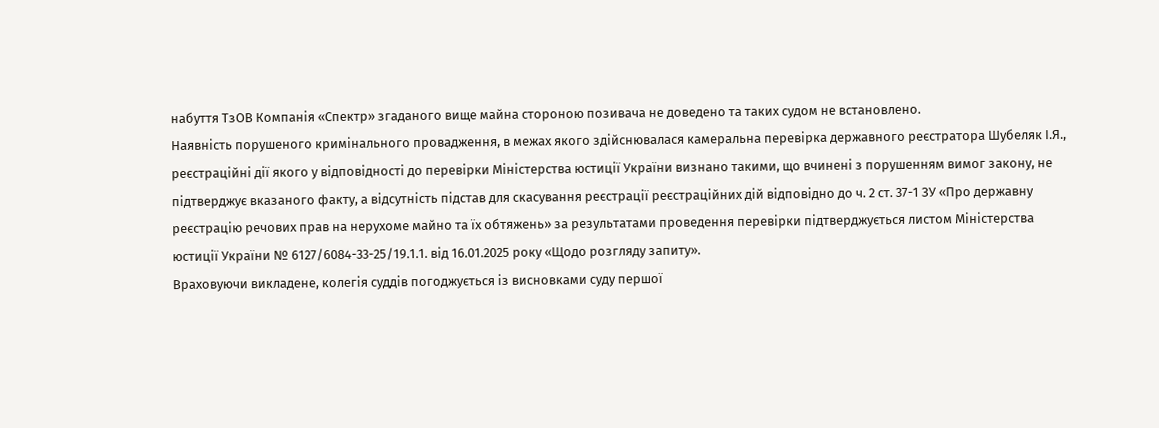набуття ТзОВ Компанія «Спектр» згаданого вище майна стороною позивача не доведено та таких судом не встановлено.
Наявність порушеного кримінального провадження, в межах якого здійснювалася камеральна перевірка державного реєстратора Шубеляк І.Я., реєстраційні дії якого у відповідності до перевірки Міністерства юстиції України визнано такими, що вчинені з порушенням вимог закону, не підтверджує вказаного факту, а відсутність підстав для скасування реєстрації реєстраційних дій відповідно до ч. 2 ст. 37-1 ЗУ «Про державну реєстрацію речових прав на нерухоме майно та їх обтяжень» за результатами проведення перевірки підтверджується листом Міністерства юстиції України № 6127/6084-33-25/19.1.1. від 16.01.2025 року «Щодо розгляду запиту».
Враховуючи викладене, колегія суддів погоджується із висновками суду першої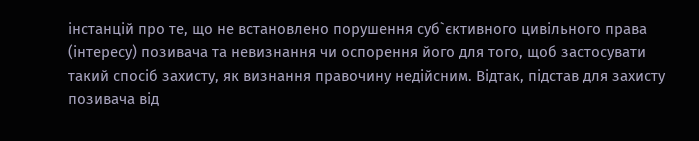інстанцій про те, що не встановлено порушення суб`єктивного цивільного права (інтересу) позивача та невизнання чи оспорення його для того, щоб застосувати такий спосіб захисту, як визнання правочину недійсним. Відтак, підстав для захисту позивача від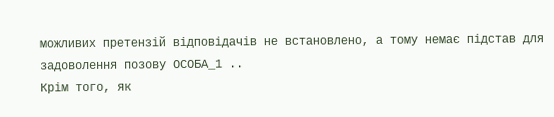можливих претензій відповідачів не встановлено, а тому немає підстав для задоволення позову ОСОБА_1 ..
Крім того, як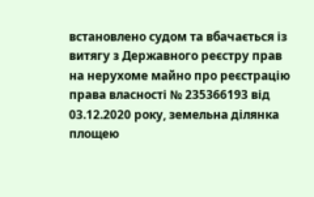встановлено судом та вбачається із витягу з Державного реєстру прав на нерухоме майно про реєстрацію права власності № 235366193 від 03.12.2020 року, земельна ділянка площею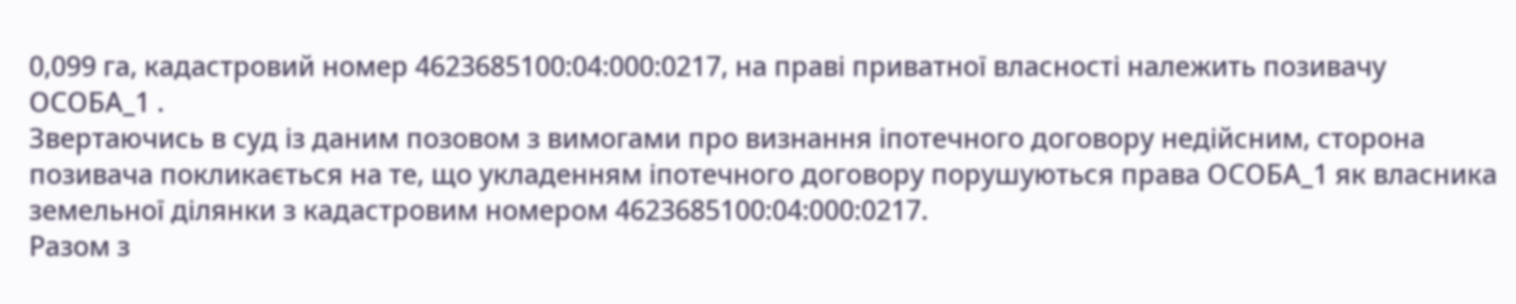0,099 га, кадастровий номер 4623685100:04:000:0217, на праві приватної власності належить позивачу ОСОБА_1 .
Звертаючись в суд із даним позовом з вимогами про визнання іпотечного договору недійсним, сторона позивача покликається на те, що укладенням іпотечного договору порушуються права ОСОБА_1 як власника земельної ділянки з кадастровим номером 4623685100:04:000:0217.
Разом з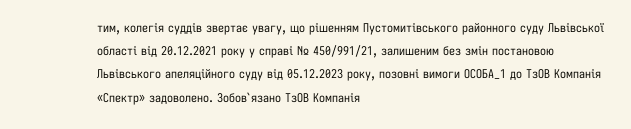тим, колегія суддів звертає увагу, що рішенням Пустомитівського районного суду Львівської області від 20.12.2021 року у справі № 450/991/21, залишеним без змін постановою Львівського апеляційного суду від 05.12.2023 року, позовні вимоги ОСОБА_1 до ТзОВ Компанія «Спектр» задоволено. Зобов`язано ТзОВ Компанія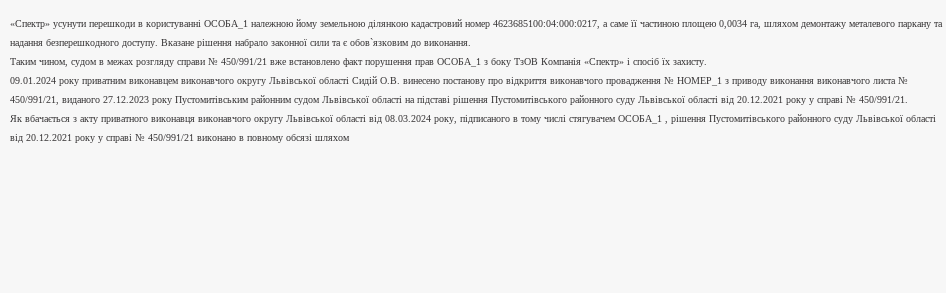«Спектр» усунути перешкоди в користуванні ОСОБА_1 належною йому земельною ділянкою кадастровий номер 4623685100:04:000:0217, а саме її частиною площею 0,0034 га, шляхом демонтажу металевого паркану та надання безперешкодного доступу. Вказане рішення набрало законної сили та є обов`язковим до виконання.
Таким чином, судом в межах розгляду справи № 450/991/21 вже встановлено факт порушення прав ОСОБА_1 з боку ТзОВ Компанія «Спектр» і спосіб їх захисту.
09.01.2024 року приватним виконавцем виконавчого округу Львівської області Сидій О.В. винесено постанову про відкриття виконавчого провадження № НОМЕР_1 з приводу виконання виконавчого листа № 450/991/21, виданого 27.12.2023 року Пустомитівським районним судом Львівської області на підставі рішення Пустомитівського районного суду Львівської області від 20.12.2021 року у справі № 450/991/21.
Як вбачається з акту приватного виконавця виконавчого округу Львівської області від 08.03.2024 року, підписаного в тому числі стягувачем ОСОБА_1 , рішення Пустомитівського районного суду Львівської області від 20.12.2021 року у справі № 450/991/21 виконано в повному обсязі шляхом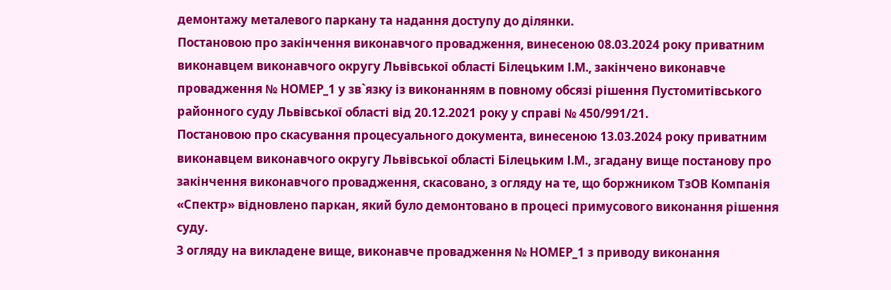демонтажу металевого паркану та надання доступу до ділянки.
Постановою про закінчення виконавчого провадження, винесеною 08.03.2024 року приватним виконавцем виконавчого округу Львівської області Білецьким І.М., закінчено виконавче провадження № НОМЕР_1 у зв`язку із виконанням в повному обсязі рішення Пустомитівського районного суду Львівської області від 20.12.2021 року у справі № 450/991/21.
Постановою про скасування процесуального документа, винесеною 13.03.2024 року приватним виконавцем виконавчого округу Львівської області Білецьким І.М., згадану вище постанову про закінчення виконавчого провадження, скасовано, з огляду на те, що боржником ТзОВ Компанія «Спектр» відновлено паркан, який було демонтовано в процесі примусового виконання рішення суду.
З огляду на викладене вище, виконавче провадження № НОМЕР_1 з приводу виконання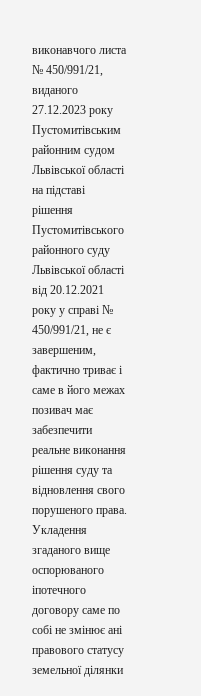виконавчого листа № 450/991/21, виданого 27.12.2023 року Пустомитівським районним судом Львівської області на підставі рішення Пустомитівського районного суду Львівської області від 20.12.2021 року у справі № 450/991/21, не є завершеним, фактично триває і саме в його межах позивач має забезпечити реальне виконання рішення суду та відновлення свого порушеного права.
Укладення згаданого вище оспорюваного іпотечного договору саме по собі не змінює ані правового статусу земельної ділянки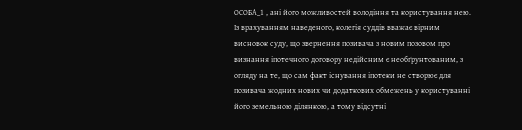ОСОБА_1 , ані його можливостей володіння та користування нею.
Із врахуванням наведеного, колегія суддів вважає вірним висновок суду, що звернення позивача з новим позовом про визнання іпотечного договору недійсним є необґрунтованим, з огляду на те, що сам факт існування іпотеки не створює для позивача жодних нових чи додаткових обмежень у користуванні його земельною ділянкою, а тому відсутні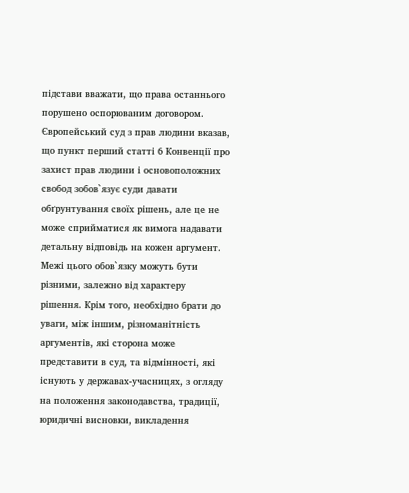підстави вважати, що права останнього порушено оспорюваним договором.
Європейський суд з прав людини вказав, що пункт перший статті 6 Конвенції про захист прав людини і основоположних свобод зобов`язує суди давати обґрунтування своїх рішень, але це не може сприйматися як вимога надавати детальну відповідь на кожен аргумент. Межі цього обов`язку можуть бути різними, залежно від характеру рішення. Крім того, необхідно брати до уваги, між іншим, різноманітність аргументів, які сторона може представити в суд, та відмінності, які існують у державах-учасницях, з огляду на положення законодавства, традиції, юридичні висновки, викладення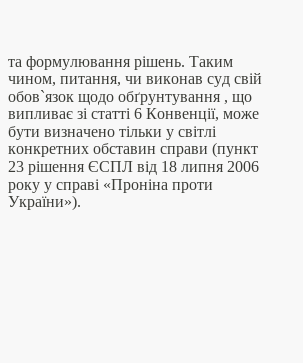та формулювання рішень. Таким чином, питання, чи виконав суд свій обов`язок щодо обґрунтування , що випливає зі статті 6 Конвенції, може бути визначено тільки у світлі конкретних обставин справи (пункт 23 рішення ЄСПЛ від 18 липня 2006 року у справі «Проніна проти України»).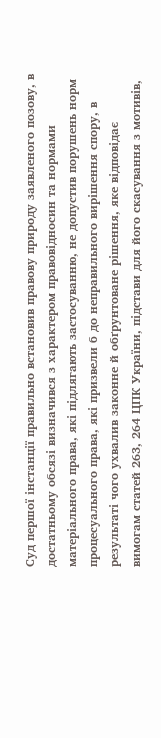Суд першої інстанції правильно встановив правову природу заявленого позову, в достатньому обсязі визначився з характером правовідносин та нормами матеріального права, які підлягають застосуванню, не допустив порушень норм процесуального права, які призвели б до неправильного вирішення спору, в результаті чого ухвалив законне й обґрунтоване рішення, яке відповідає вимогам статей 263, 264 ЦПК України, підстави для його скасування з мотивів,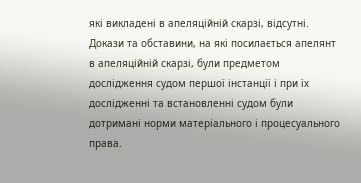які викладені в апеляційній скарзі, відсутні.
Докази та обставини, на які посилається апелянт в апеляційній скарзі, були предметом дослідження судом першої інстанції і при їх дослідженні та встановленні судом були дотримані норми матеріального і процесуального права.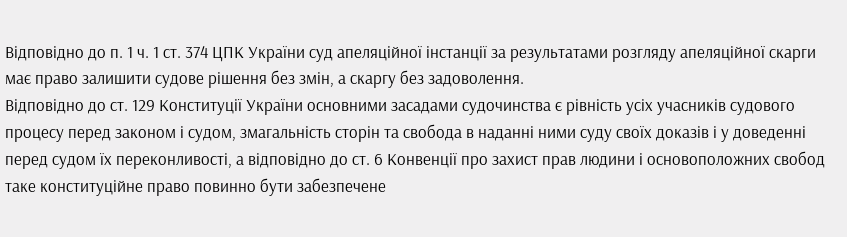Відповідно до п. 1 ч. 1 ст. 374 ЦПК України суд апеляційної інстанції за результатами розгляду апеляційної скарги має право залишити судове рішення без змін, а скаргу без задоволення.
Відповідно до ст. 129 Конституції України основними засадами судочинства є рівність усіх учасників судового процесу перед законом і судом, змагальність сторін та свобода в наданні ними суду своїх доказів і у доведенні перед судом їх переконливості, а відповідно до ст. 6 Конвенції про захист прав людини і основоположних свобод таке конституційне право повинно бути забезпечене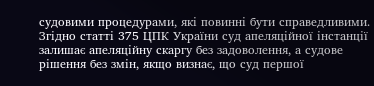судовими процедурами, які повинні бути справедливими.
Згідно статті 375 ЦПК України суд апеляційної інстанції залишає апеляційну скаргу без задоволення, а судове рішення без змін, якщо визнає, що суд першої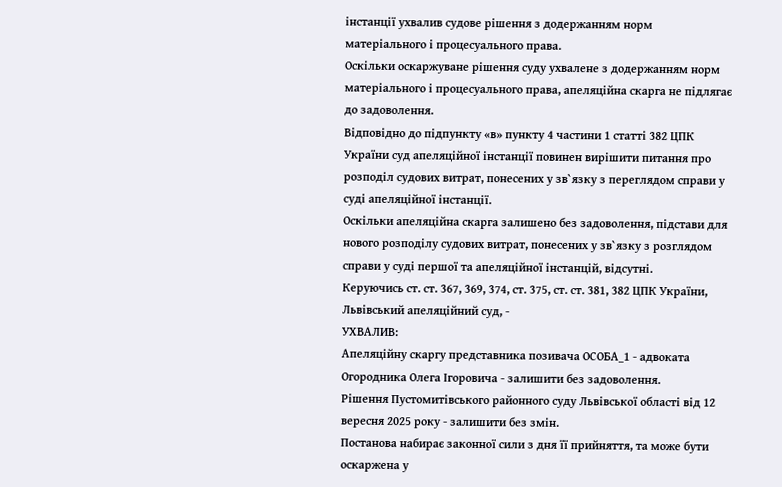інстанції ухвалив судове рішення з додержанням норм матеріального і процесуального права.
Оскільки оскаржуване рішення суду ухвалене з додержанням норм матеріального і процесуального права, апеляційна скарга не підлягає до задоволення.
Відповідно до підпункту «в» пункту 4 частини 1 статті 382 ЦПК України суд апеляційної інстанції повинен вирішити питання про розподіл судових витрат, понесених у зв`язку з переглядом справи у суді апеляційної інстанції.
Оскільки апеляційна скарга залишено без задоволення, підстави для нового розподілу судових витрат, понесених у зв`язку з розглядом справи у суді першої та апеляційної інстанцій, відсутні.
Керуючись ст. ст. 367, 369, 374, ст. 375, ст. ст. 381, 382 ЦПК України, Львівський апеляційний суд, -
УХВАЛИВ:
Апеляційну скаргу представника позивача ОСОБА_1 - адвоката Огородника Олега Ігоровича - залишити без задоволення.
Рішення Пустомитівського районного суду Львівської області від 12 вересня 2025 року - залишити без змін.
Постанова набирає законної сили з дня її прийняття, та може бути оскаржена у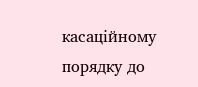касаційному порядку до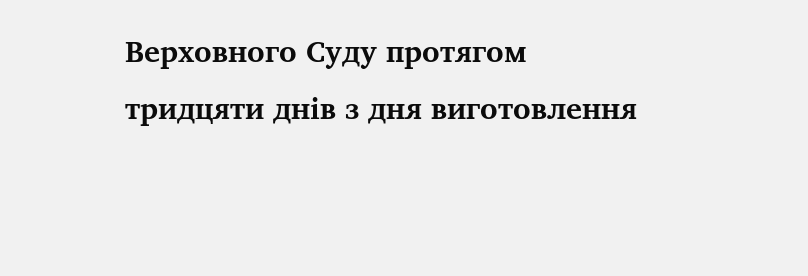Верховного Суду протягом тридцяти днів з дня виготовлення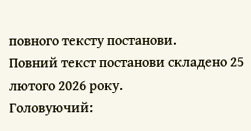повного тексту постанови.
Повний текст постанови складено 25 лютого 2026 року.
Головуючий: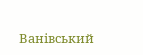Ванівський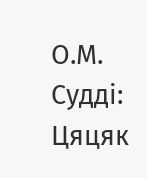О.М.
Судді: Цяцяк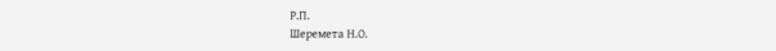Р.П.
Шеремета Н.О.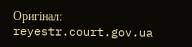Оригінал: reyestr.court.gov.ua